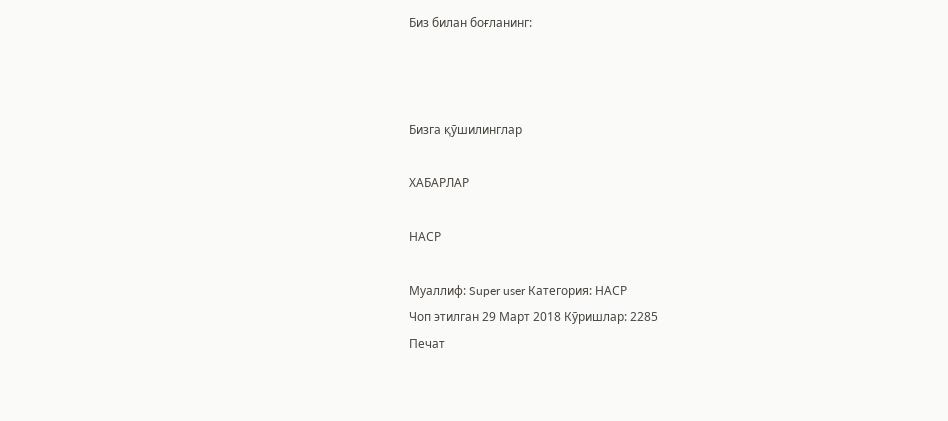Биз билан боғланинг:



Бизга қӯшилинглар

ХАБАРЛАР

НАСР

Муаллиф: Super user Категория: НАСР
Чоп этилган 29 Март 2018 Кӯришлар: 2285
Печат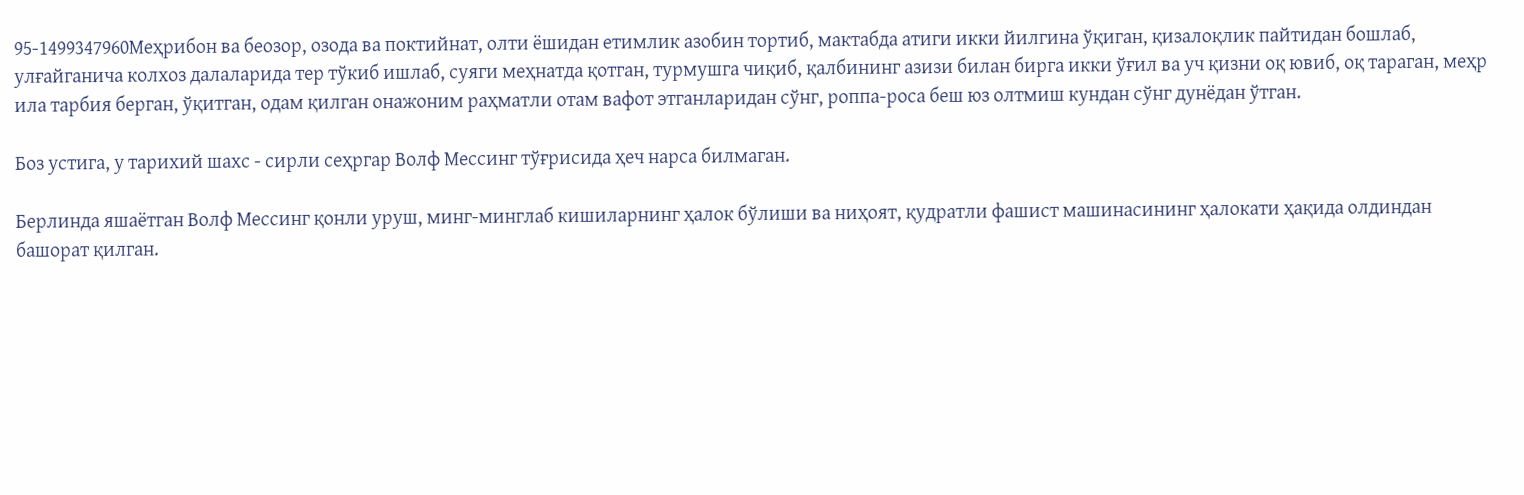95-1499347960Меҳрибон ва беозор, озода ва поктийнат, олти ёшидан етимлик азобин тортиб, мактабда атиги икки йилгина ўқиган, қизалоқлик пайтидан бошлаб, улғайганича колхоз далаларида тер тўкиб ишлаб, суяги меҳнатда қотган, турмушга чиқиб, қалбининг азизи билан бирга икки ўғил ва уч қизни оқ ювиб, оқ тараган, меҳр ила тарбия берган, ўқитган, одам қилган онажоним раҳматли отам вафот этганларидан сўнг, роппа-роса беш юз олтмиш кундан сўнг дунёдан ўтган.

Боз устига, у тарихий шахс - сирли сеҳргар Волф Мессинг тўғрисида ҳеч нарса билмаган.

Берлинда яшаётган Волф Мессинг қонли уруш, минг-минглаб кишиларнинг ҳалок бўлиши ва ниҳоят, қудратли фашист машинасининг ҳалокати ҳақида олдиндан башорат қилган.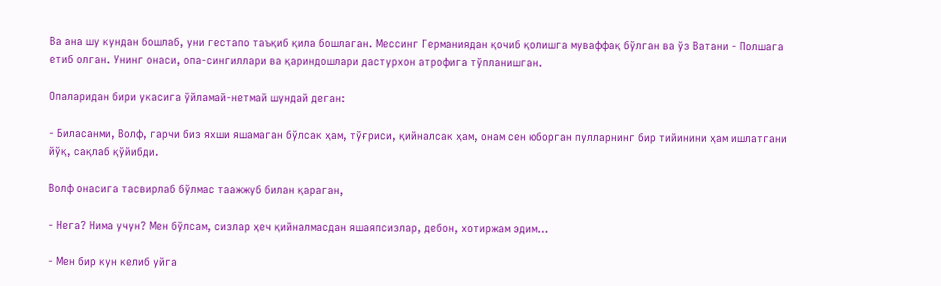Ва ана шу кундан бошлаб, уни гестапо таъқиб қила бошлаган. Мессинг Германиядан қочиб қолишга муваффақ бўлган ва ўз Ватани - Полшага етиб олган. Унинг онаси, опа-сингиллари ва қариндошлари дастурхон атрофига тўпланишган.

Опаларидан бири укасига ўйламай-нетмай шундай деган:

- Биласанми, Волф, гарчи биз яхши яшамаган бўлсак ҳам, тўғриси, қийналсак ҳам, онам сен юборган пулларнинг бир тийинини ҳам ишлатгани йўқ, сақлаб қўйибди.

Волф онасига тасвирлаб бўлмас таажжуб билан қараган,

- Нега? Нима учун? Мен бўлсам, сизлар ҳеч қийналмасдан яшаяпсизлар, дебон, хотиржам эдим…

- Мен бир кун келиб уйга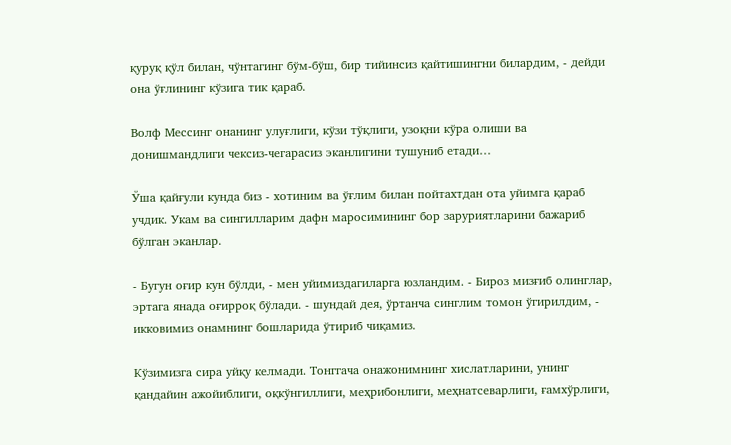қуруқ қўл билан, чўнтагинг бўм-бўш, бир тийинсиз қайтишингни билардим, - дейди она ўғлининг кўзига тик қараб.

Волф Мессинг онанинг улуғлиги, кўзи тўқлиги, узоқни кўра олиши ва донишмандлиги чексиз-чегарасиз эканлигини тушуниб етади…

Ўша қайғули кунда биз - хотиним ва ўғлим билан пойтахтдан ота уйимга қараб учдик. Укам ва сингилларим дафн маросимининг бор заруриятларини бажариб бўлган эканлар.

- Бугун оғир кун бўлди, - мен уйимиздагиларга юзландим. - Бироз мизғиб олинглар, эртага янада оғирроқ бўлади. - шундай дея, ўртанча синглим томон ўгирилдим, - икковимиз онамнинг бошларида ўтириб чиқамиз.

Кўзимизга сира уйқу келмади. Тонггача онажонимнинг хислатларини, унинг қандайин ажойиблиги, оқкўнгиллиги, меҳрибонлиги, меҳнатсеварлиги, ғамхўрлиги,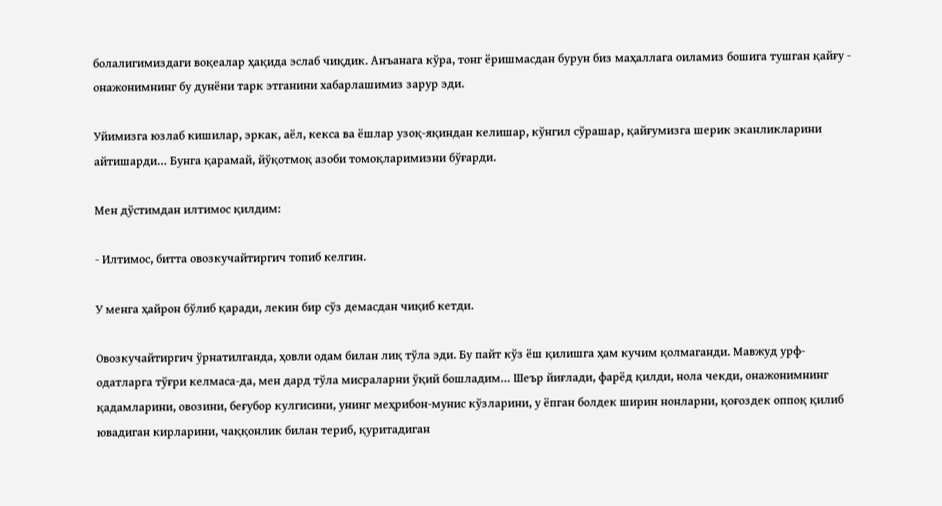болалигимиздаги воқеалар ҳақида эслаб чиқдик. Анъанага кўра, тонг ёришмасдан бурун биз маҳаллага оиламиз бошига тушган қайғу - онажонимнинг бу дунёни тарк этганини хабарлашимиз зарур эди.

Уйимизга юзлаб кишилар, эркак, аёл, кекса ва ёшлар узоқ-яқиндан келишар, кўнгил сўрашар, қайғумизга шерик эканликларини айтишарди… Бунга қарамай, йўқотмоқ азоби томоқларимизни бўғарди.

Мен дўстимдан илтимос қилдим:

- Илтимос, битта овозкучайтиргич топиб келгин.

У менга ҳайрон бўлиб қаради, лекин бир сўз демасдан чиқиб кетди.

Овозкучайтиргич ўрнатилганда, ҳовли одам билан лиқ тўла эди. Бу пайт кўз ёш қилишга ҳам кучим қолмаганди. Мавжуд урф-одатларга тўғри келмаса-да, мен дард тўла мисраларни ўқий бошладим… Шеър йиғлади, фарёд қилди, нола чекди, онажонимнинг қадамларини, овозини, беғубор кулгисини, унинг меҳрибон-мунис кўзларини, у ёпган болдек ширин нонларни, қоғоздек оппоқ қилиб ювадиган кирларини, чаққонлик билан териб, қуритадиган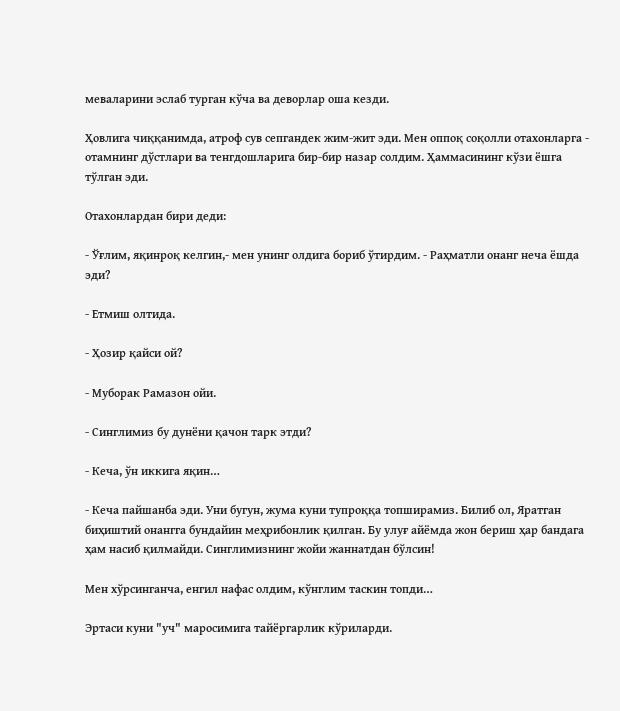меваларини эслаб турган кўча ва деворлар оша кезди.

Ҳовлига чиққанимда, атроф сув сепгандек жим-жит эди. Мен оппоқ соқолли отахонларга - отамнинг дўстлари ва тенгдошларига бир-бир назар солдим. Ҳаммасининг кўзи ёшга тўлган эди.

Отахонлардан бири деди:

- Ўғлим, яқинроқ келгин,- мен унинг олдига бориб ўтирдим. - Раҳматли онанг неча ёшда эди?

- Етмиш олтида.

- Ҳозир қайси ой?

- Муборак Рамазон ойи.

- Синглимиз бу дунёни қачон тарк этди?

- Кеча, ўн иккига яқин…

- Кеча пайшанба эди. Уни бугун, жума куни тупроққа топширамиз. Билиб ол, Яратган биҳиштий онангга бундайин меҳрибонлик қилган. Бу улуғ айёмда жон бериш ҳар бандага ҳам насиб қилмайди. Синглимизнинг жойи жаннатдан бўлсин!

Мен хўрсинганча, енгил нафас олдим, кўнглим таскин топди…

Эртаси куни "уч" маросимига тайёргарлик кўриларди.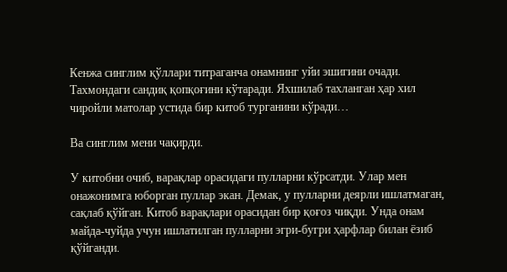Кенжа синглим қўллари титраганча онамнинг уйи эшигини очади. Тахмондаги сандиқ қопқоғини кўтаради. Яхшилаб тахланган ҳар хил чиройли матолар устида бир китоб турганини кўради…

Ва синглим мени чақирди.

У китобни очиб, варақлар орасидаги пулларни кўрсатди. Улар мен онажонимга юборган пуллар экан. Демак, у пулларни деярли ишлатмаган, сақлаб қўйган. Китоб варақлари орасидан бир қоғоз чиқди. Унда онам майда-чуйда учун ишлатилган пулларни эгри-бугри ҳарфлар билан ёзиб қўйганди.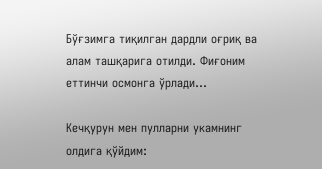Бўғзимга тиқилган дардли оғриқ ва алам ташқарига отилди. Фиғоним еттинчи осмонга ўрлади…

Кечқурун мен пулларни укамнинг олдига қўйдим: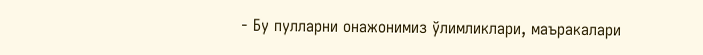- Бу пулларни онажонимиз ўлимликлари, маъракалари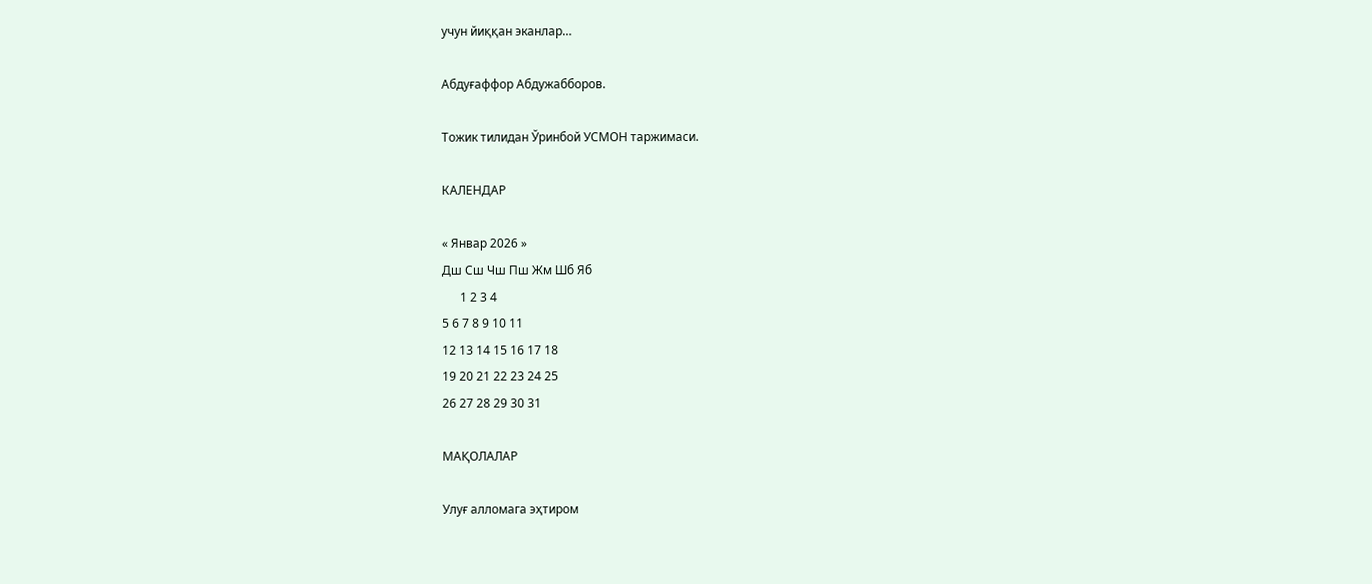учун йиққан эканлар…

Абдуғаффор Абдужабборов.

Тожик тилидан Ўринбой УСМОН таржимаси.

КАЛЕНДАР

« Январ 2026 »
Дш Сш Чш Пш Жм Шб Яб
      1 2 3 4
5 6 7 8 9 10 11
12 13 14 15 16 17 18
19 20 21 22 23 24 25
26 27 28 29 30 31

МАҚОЛАЛАР

Улуғ алломага эҳтиром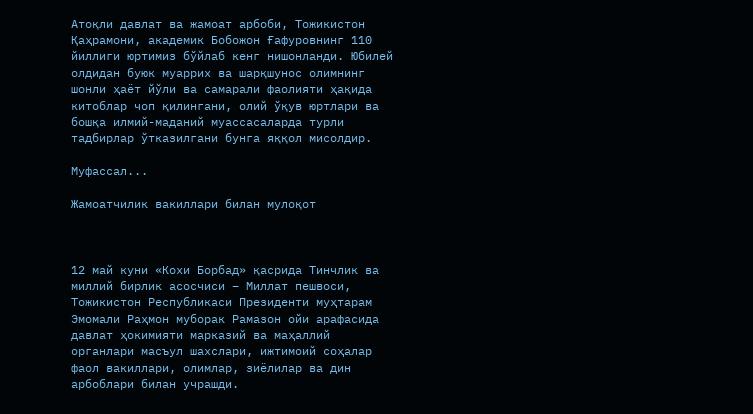Атоқли давлат ва жамоат арбоби, Тожикистон Қаҳрамони, академик Бобожон Ғафуровнинг 110 йиллиги юртимиз бўйлаб кенг нишонланди. Юбилей олдидан буюк муаррих ва шарқшунос олимнинг шонли ҳаёт йўли ва самарали фаолияти ҳақида китоблар чоп қилингани, олий ўқув юртлари ва бошқа илмий-маданий муассасаларда турли тадбирлар ўтказилгани бунга яққол мисолдир.

Муфассал...

Жамоатчилик вакиллари билан мулоқот



12 май куни «Кохи Борбад» қасрида Тинчлик ва миллий бирлик асосчиси – Миллат пешвоси, Тожикистон Республикаси Президенти муҳтарам Эмомали Раҳмон муборак Рамазон ойи арафасида давлат ҳокимияти марказий ва маҳаллий органлари масъул шахслари, ижтимоий соҳалар фаол вакиллари, олимлар, зиёлилар ва дин арбоблари билан учрашди.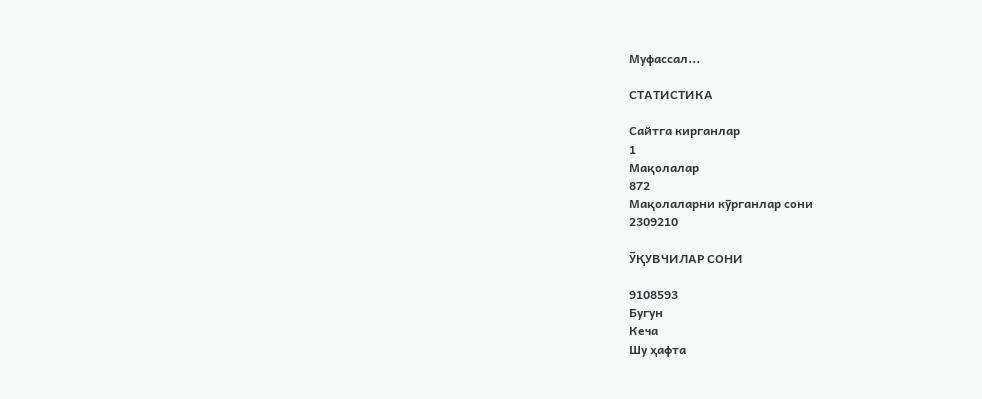Муфассал...

СТАТИСТИКА

Сайтга кирганлар
1
Мақолалар
872
Мақолаларни кӯрганлар сони
2309210

ӮҚУВЧИЛАР СОНИ

9108593
Бугун
Кеча
Шу ҳафта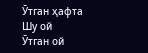Ӯтган ҳафта
Шу ой
Ӯтган ой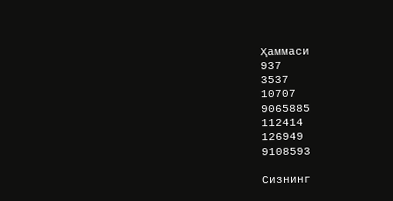Ҳаммаси
937
3537
10707
9065885
112414
126949
9108593

Сизнинг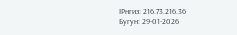IPнгиз: 216.73.216.36
Бугун: 29-01-2026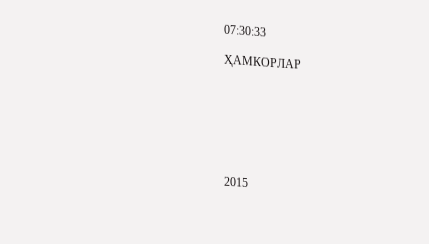07:30:33

ҲАМКОРЛАР







2015